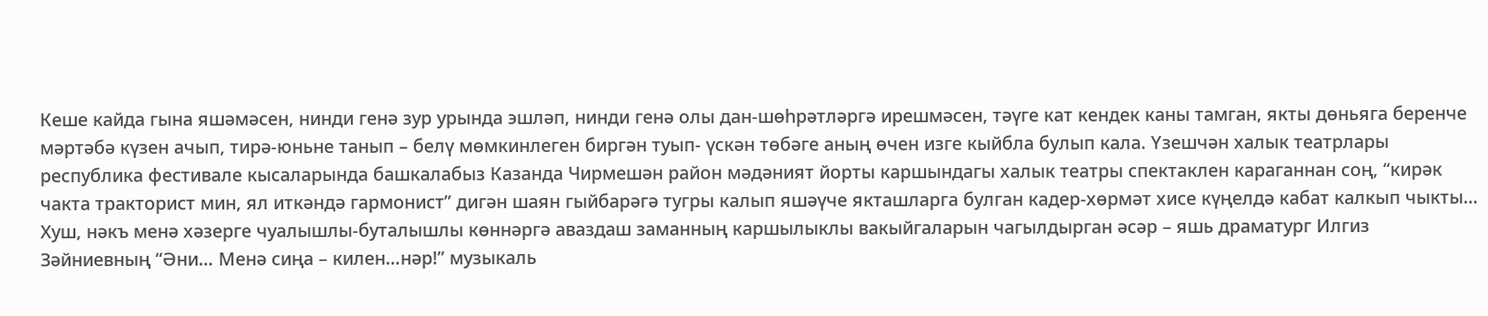Кеше кайда гына яшәмәсен, нинди генә зур урында эшләп, нинди генә олы дан-шөһрәтләргә ирешмәсен, тәүге кат кендек каны тамган, якты дөньяга беренче мәртәбә күзен ачып, тирә-юньне танып – белү мөмкинлеген биргән туып- үскән төбәге аның өчен изге кыйбла булып кала. Үзешчән халык театрлары республика фестивале кысаларында башкалабыз Казанда Чирмешән район мәдәният йорты каршындагы халык театры спектаклен караганнан соң, “кирәк чакта тракторист мин, ял иткәндә гармонист” дигән шаян гыйбарәгә тугры калып яшәүче якташларга булган кадер-хөрмәт хисе күңелдә кабат калкып чыкты…
Хуш, нәкъ менә хәзерге чуалышлы-буталышлы көннәргә аваздаш заманның каршылыклы вакыйгаларын чагылдырган әсәр – яшь драматург Илгиз Зәйниевның “Әни… Менә сиңа – килен…нәр!” музыкаль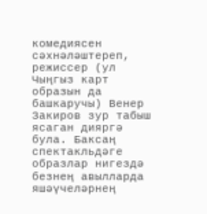комедиясен сәхнәләштереп, режиссер (ул Чыңгыз карт образын да башкаручы) Венер Закиров зур табыш ясаган дияргә була. Баксаң спектакльдәге образлар нигездә безнең авылларда яшәүчеләрнең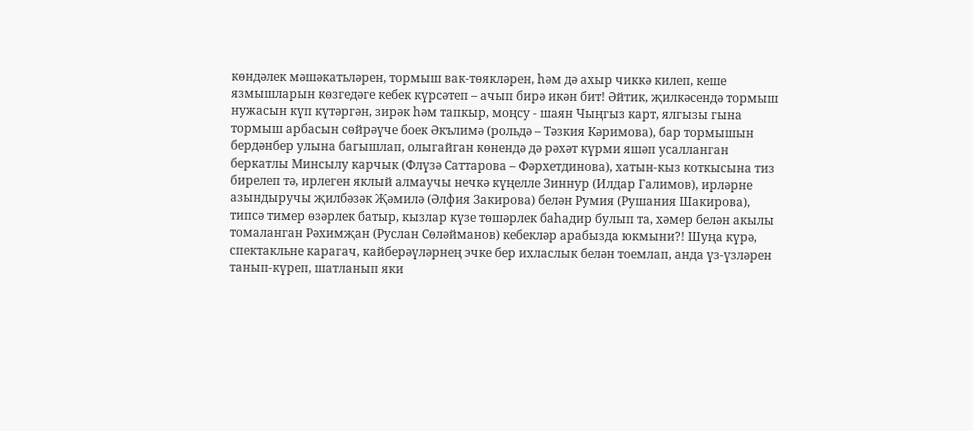көндәлек мәшәкатьләрен, тормыш вак-төякләрен, һәм дә ахыр чиккә килеп, кеше язмышларын көзгедәге кебек күрсәтеп – ачып бирә икән бит! Әйтик, җилкәсендә тормыш нужасын күп күтәргән, зирәк һәм тапкыр, моңсу - шаян Чыңгыз карт, ялгызы гына тормыш арбасын сөйрәүче боек Әкълимә (рольдә – Тәзкия Кәримова), бар тормышын бердәнбер улына багышлап, олыгайган көнендә дә рәхәт күрми яшәп усалланган беркатлы Минсылу карчык (Флүзә Саттарова – Фәрхетдинова), хатын-кыз коткысына тиз бирелеп тә, ирлеген яклый алмаучы нечкә күңелле Зиннур (Илдар Галимов), ирләрне азындыручы җилбәзәк Җәмилә (Әлфия Закирова) белән Румия (Рушания Шакирова), типсә тимер өзәрлек батыр, кызлар күзе төшәрлек баһадир булып та, хәмер белән акылы томаланган Рәхимҗан (Руслан Сөләйманов) кебекләр арабызда юкмыни?! Шуңа күрә, спектакльне карагач, кайберәүләрнең эчке бер ихласлык белән тоемлап, анда үз-үзләрен танып-күреп, шатланып яки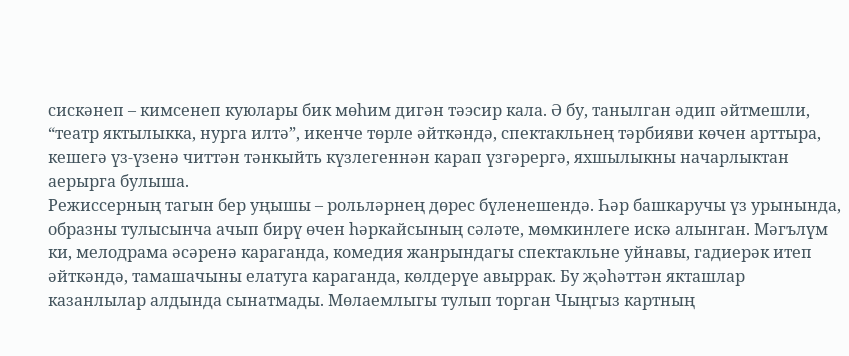сискәнеп – кимсенеп куюлары бик мөһим дигән тәэсир кала. Ә бу, танылган әдип әйтмешли, “театр яктылыкка, нурга илтә”, икенче төрле әйткәндә, спектакльнең тәрбияви көчен арттыра, кешегә үз-үзенә читтән тәнкыйть күзлегеннән карап үзгәрергә, яхшылыкны начарлыктан аерырга булыша.
Режиссерның тагын бер уңышы – рольләрнең дөрес бүленешендә. Һәр башкаручы үз урынында, образны тулысынча ачып бирү өчен һәркайсының сәләте, мөмкинлеге искә алынган. Мәгълүм ки, мелодрама әсәренә караганда, комедия жанрындагы спектакльне уйнавы, гадиерәк итеп әйткәндә, тамашачыны елатуга караганда, көлдерүе авыррак. Бу җәһәттән якташлар казанлылар алдында сынатмады. Мөлаемлыгы тулып торган Чыңгыз картның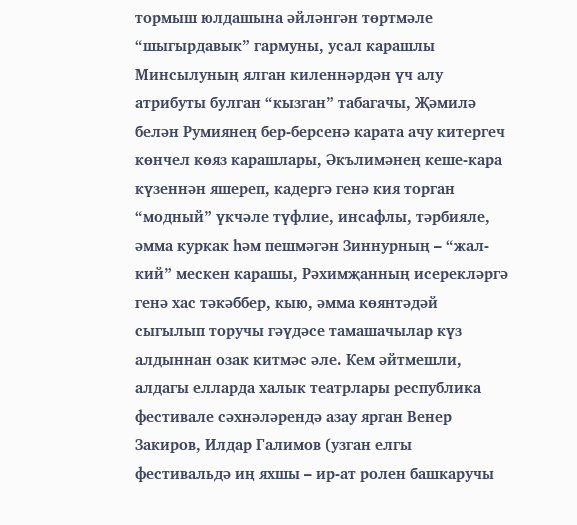тормыш юлдашына әйләнгән төртмәле “шыгырдавык” гармуны, усал карашлы Минсылуның ялган киленнәрдән үч алу атрибуты булган “кызган” табагачы, Җәмилә белән Румиянең бер-берсенә карата ачу китергеч көнчел көяз карашлары, Әкълимәнең кеше-кара күзеннән яшереп, кадергә генә кия торган “модный” үкчәле түфлие, инсафлы, тәрбияле, әмма куркак һәм пешмәгән Зиннурның – “жал-кий” мескен карашы, Рәхимҗанның исерекләргә генә хас тәкәббер, кыю, әмма көянтәдәй сыгылып торучы гәүдәсе тамашачылар күз алдыннан озак китмәс әле. Кем әйтмешли, алдагы елларда халык театрлары республика фестивале сәхнәләрендә азау ярган Венер Закиров, Илдар Галимов (узган елгы фестивальдә иң яхшы – ир-ат ролен башкаручы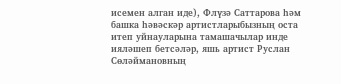исемен алган иде), Флүзә Саттарова һәм башка һәвәскәр артистларыбызның оста итеп уйнауларына тамашачылар инде ияләшеп бетсәләр, яшь артист Руслан Сөләймановның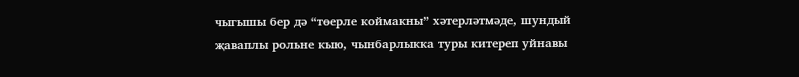чыгышы бер дә “төерле коймакны” хәтерләтмәде, шундый җаваплы рольне кыю, чынбарлыкка туры китереп уйнавы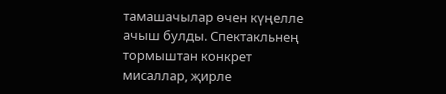тамашачылар өчен күңелле ачыш булды. Спектакльнең тормыштан конкрет мисаллар, җирле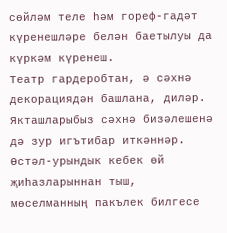сөйләм теле һәм гореф-гадәт күренешләре белән баетылуы да күркәм күренеш.
Театр гардеробтан, ә сәхнә декорациядән башлана, диләр. Якташларыбыз сәхнә бизәлешенә дә зур игътибар иткәннәр. Өстәл-урындык кебек өй җиһазларыннан тыш, мөселманның пакълек билгесе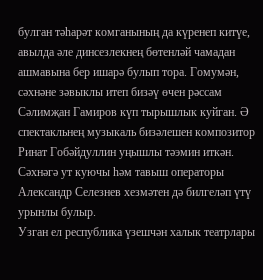булган тәһарәт комганының да күренеп китүе, авылда әле динсезлекнең бөтенләй чамадан ашмавына бер ишарә булып тора. Гомумән, сәхнәне зәвыклы итеп бизәү өчен рәссам Сәлимҗан Гамиров күп тырышлык куйган. Ә спектакльнең музыкаль бизәлешен композитор Ринат Гобәйдуллин уңышлы тәэмин иткән. Сәхнәгә ут куючы һәм тавыш операторы Александр Селезнев хезмәтен дә билгеләп үтү урынлы булыр.
Узган ел республика үзешчән халык театрлары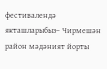фестивалендә якташларыбыз– Чирмешән район мәдәният йорты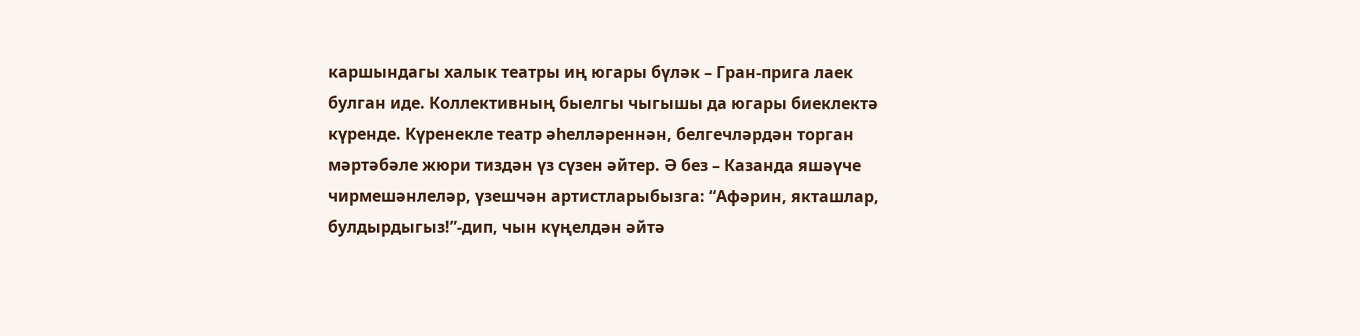каршындагы халык театры иң югары бүләк – Гран-прига лаек булган иде. Коллективның быелгы чыгышы да югары биеклектә күренде. Күренекле театр әһелләреннән, белгечләрдән торган мәртәбәле жюри тиздән үз сүзен әйтер. Ә без – Казанда яшәүче чирмешәнлеләр, үзешчән артистларыбызга: “Афәрин, якташлар, булдырдыгыз!”-дип, чын күңелдән әйтә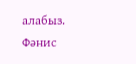алабыз.
Фәнис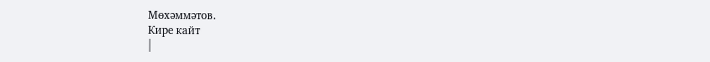Мөхәммәтов.
Кире кайт
|